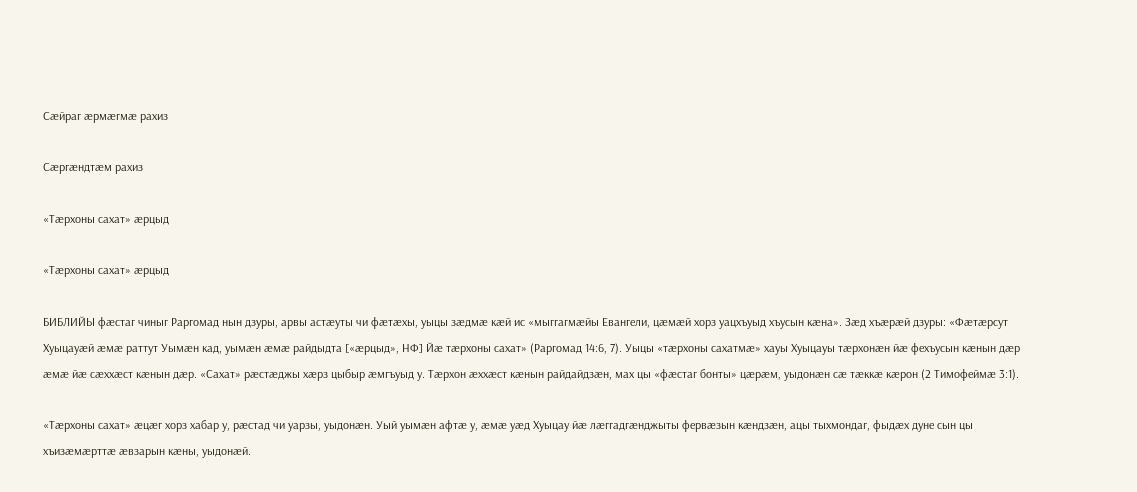Сӕйраг ӕрмӕгмӕ рахиз

Сӕргӕндтӕм рахиз

«Тӕрхоны сахат» ӕрцыд

«Тӕрхоны сахат» ӕрцыд

БИБЛИЙЫ фӕстаг чиныг Раргомад нын дзуры, арвы астӕуты чи фӕтӕхы, уыцы зӕдмӕ кӕй ис «мыггагмӕйы Евангели, цӕмӕй хорз уацхъуыд хъусын кӕна». Зӕд хъӕрӕй дзуры: «Фӕтӕрсут Хуыцауӕй ӕмӕ раттут Уымӕн кад, уымӕн ӕмӕ райдыдта [«ӕрцыд», НФ] Йӕ тӕрхоны сахат» (Раргомад 14:6, 7). Уыцы «тӕрхоны сахатмӕ» хауы Хуыцауы тӕрхонӕн йӕ фехъусын кӕнын дӕр ӕмӕ йӕ сӕххӕст кӕнын дӕр. «Сахат» рӕстӕджы хӕрз цыбыр ӕмгъуыд у. Тӕрхон ӕххӕст кӕнын райдайдзӕн, мах цы «фӕстаг бонты» цӕрӕм, уыдонӕн сӕ тӕккӕ кӕрон (2 Тимофеймӕ 3:1).

«Тӕрхоны сахат» ӕцӕг хорз хабар у, рӕстад чи уарзы, уыдонӕн. Уый уымӕн афтӕ у, ӕмӕ уӕд Хуыцау йӕ лӕггадгӕнджыты фервӕзын кӕндзӕн, ацы тыхмондаг, фыдӕх дуне сын цы хъизӕмӕрттӕ ӕвзарын кӕны, уыдонӕй.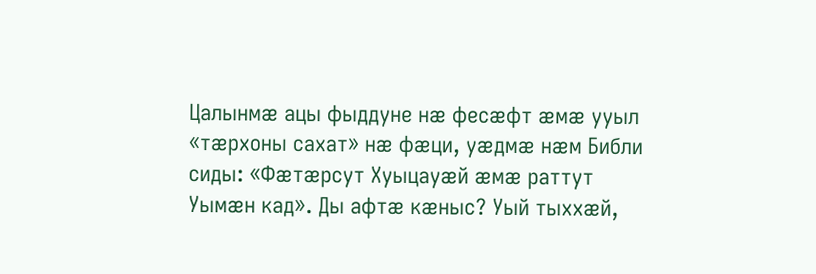Цалынмӕ ацы фыддуне нӕ фесӕфт ӕмӕ ууыл «тӕрхоны сахат» нӕ фӕци, уӕдмӕ нӕм Библи сиды: «Фӕтӕрсут Хуыцауӕй ӕмӕ раттут Уымӕн кад». Ды афтӕ кӕныс? Уый тыххӕй,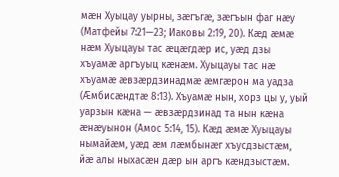мӕн Хуыцау уырны, зӕгъгӕ, зӕгъын фаг нӕу (Матфейы 7:21—23; Иаковы 2:19, 20). Кӕд ӕмӕ нӕм Хуыцауы тас ӕцӕгдӕр ис, уӕд дзы хъуамӕ аргъуыц кӕнӕм. Хуыцауы тас нӕ хъуамӕ ӕвзӕрдзинадмӕ ӕмгӕрон ма уадза (Ӕмбисӕндтӕ 8:13). Хъуамӕ нын, хорз цы у, уый уарзын кӕна — ӕвзӕрдзинад та нын кӕна ӕнӕуынон (Амос 5:14, 15). Кӕд ӕмӕ Хуыцауы нымайӕм, уӕд ӕм лӕмбынӕг хъусдзыстӕм, йӕ алы ныхасӕн дӕр ын аргъ кӕндзыстӕм.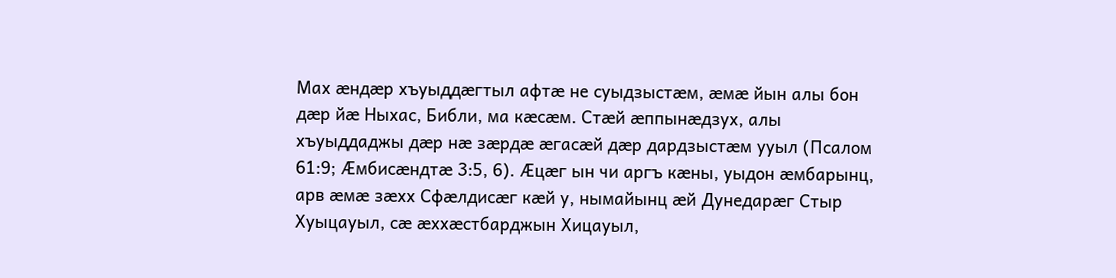Мах ӕндӕр хъуыддӕгтыл афтӕ не суыдзыстӕм, ӕмӕ йын алы бон дӕр йӕ Ныхас, Библи, ма кӕсӕм. Стӕй ӕппынӕдзух, алы хъуыддаджы дӕр нӕ зӕрдӕ ӕгасӕй дӕр дардзыстӕм ууыл (Псалом 61:9; Ӕмбисӕндтӕ 3:5, 6). Ӕцӕг ын чи аргъ кӕны, уыдон ӕмбарынц, арв ӕмӕ зӕхх Сфӕлдисӕг кӕй у, нымайынц ӕй Дунедарӕг Стыр Хуыцауыл, сӕ ӕххӕстбарджын Хицауыл,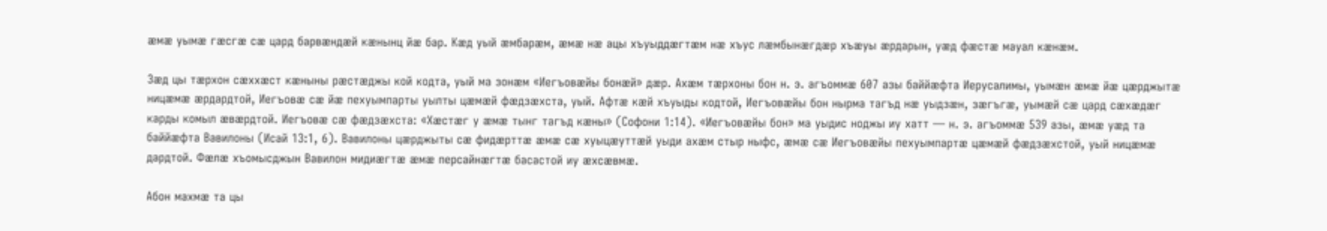ӕмӕ уымӕ гӕсгӕ сӕ цард барвӕндӕй кӕнынц йӕ бар. Кӕд уый ӕмбарӕм, ӕмӕ нӕ ацы хъуыддӕгтӕм нӕ хъус лӕмбынӕгдӕр хъӕуы ӕрдарын, уӕд фӕстӕ мауал кӕнӕм.

Зӕд цы тӕрхон сӕххӕст кӕныны рӕстӕджы кой кодта, уый ма зонӕм «Иегъовӕйы бонӕй» дӕр. Ахӕм тӕрхоны бон н. э. агъоммӕ 607 азы баййӕфта Иерусалимы, уымӕн ӕмӕ йӕ цӕрджытӕ ницӕмӕ ӕрдардтой, Иегъовӕ сӕ йӕ пехуымпарты уылты цӕмӕй фӕдзӕхста, уый. Афтӕ кӕй хъуыды кодтой, Иегъовӕйы бон нырма тагъд нӕ уыдзӕн, зӕгъгӕ, уымӕй сӕ цард сӕхӕдӕг карды комыл ӕвӕрдтой. Иегъовӕ сӕ фӕдзӕхста: «Хӕстӕг у ӕмӕ тынг тагъд кӕны» (Софони 1:14). «Иегъовӕйы бон» ма уыдис ноджы иу хатт — н. э. агъоммӕ 539 азы, ӕмӕ уӕд та баййӕфта Вавилоны (Исай 13:1, 6). Вавилоны цӕрджыты сӕ фидӕрттӕ ӕмӕ сӕ хуыцӕуттӕй уыди ахӕм стыр ныфс, ӕмӕ сӕ Иегъовӕйы пехуымпартӕ цӕмӕй фӕдзӕхстой, уый ницӕмӕ дардтой. Фӕлӕ хъомысджын Вавилон мидиӕгтӕ ӕмӕ персайнӕгтӕ басастой иу ӕхсӕвмӕ.

Абон махмӕ та цы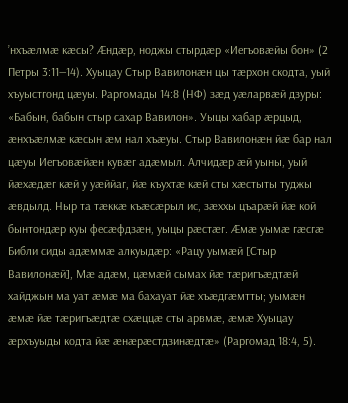’нхъӕлмӕ кӕсы? Ӕндӕр, ноджы стырдӕр «Иегъовӕйы бон» (2 Петры 3:11—14). Хуыцау Стыр Вавилонӕн цы тӕрхон скодта, уый хъуыстгонд цӕуы. Раргомады 14:8 (НФ) зӕд уӕларвӕй дзуры: «Бабын, бабын стыр сахар Вавилон». Уыцы хабар ӕрцыд, ӕнхъӕлмӕ кӕсын ӕм нал хъӕуы. Стыр Вавилонӕн йӕ бар нал цӕуы Иегъовӕйӕн кувӕг адӕмыл. Алчидӕр ӕй уыны, уый йӕхӕдӕг кӕй у уӕййаг, йӕ къухтӕ кӕй сты хӕстыты туджы ӕвдылд. Ныр та тӕккӕ къӕсӕрыл ис, зӕххы цъарӕй йӕ кой бынтондӕр куы фесӕфдзӕн, уыцы рӕстӕг. Ӕмӕ уымӕ гӕсгӕ Библи сиды адӕммӕ алкуыдӕр: «Рацу уымӕй [Стыр Вавилонӕй], Мӕ адӕм, цӕмӕй сымах йӕ тӕригъӕдтӕй хайджын ма уат ӕмӕ ма бахауат йӕ хъӕдгӕмтты; уымӕн ӕмӕ йӕ тӕригъӕдтӕ схӕццӕ сты арвмӕ, ӕмӕ Хуыцау ӕрхъуыды кодта йӕ ӕнӕрӕстдзинӕдтӕ» (Раргомад 18:4, 5).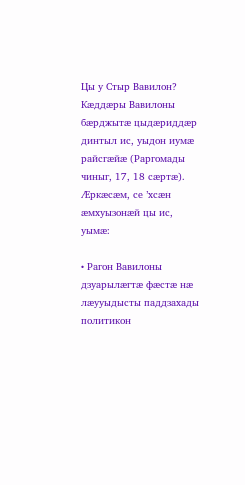Цы у Стыр Вавилон? Кӕддӕры Вавилоны бӕрджытӕ цыдӕриддӕр динтыл ис, уыдон иумӕ райсгӕйӕ (Раргомады чиныг, 17, 18 сӕртӕ). Ӕркӕсӕм, се ’хсӕн ӕмхуызонӕй цы ис, уымӕ:

• Рагон Вавилоны дзуарылӕгтӕ фӕстӕ нӕ лӕууыдысты паддзахады политикон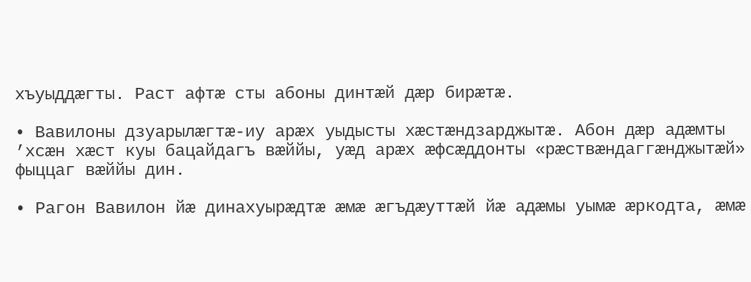хъуыддӕгты. Раст афтӕ сты абоны динтӕй дӕр бирӕтӕ.

• Вавилоны дзуарылӕгтӕ-иу арӕх уыдысты хӕстӕндзарджытӕ. Абон дӕр адӕмты ’хсӕн хӕст куы бацайдагъ вӕййы, уӕд арӕх ӕфсӕддонты «рӕствӕндаггӕнджытӕй» фыццаг вӕййы дин.

• Рагон Вавилон йӕ динахуырӕдтӕ ӕмӕ ӕгъдӕуттӕй йӕ адӕмы уымӕ ӕркодта, ӕмӕ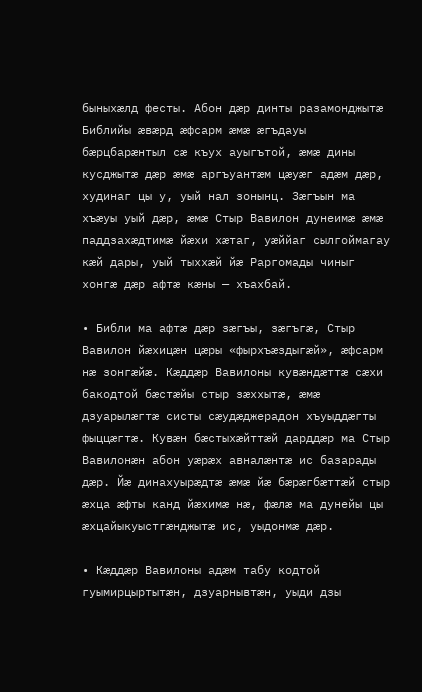быныхӕлд фесты. Абон дӕр динты разамонджытӕ Библийы ӕвӕрд ӕфсарм ӕмӕ ӕгъдауы бӕрцбарӕнтыл сӕ къух ауыгътой, ӕмӕ дины кусджытӕ дӕр ӕмӕ аргъуантӕм цӕуӕг адӕм дӕр, худинаг цы у, уый нал зонынц. Зӕгъын ма хъӕуы уый дӕр, ӕмӕ Стыр Вавилон дунеимӕ ӕмӕ паддзахӕдтимӕ йӕхи хӕтаг, уӕййаг сылгоймагау кӕй дары, уый тыххӕй йӕ Раргомады чиныг хонгӕ дӕр афтӕ кӕны — хъахбай.

• Библи ма афтӕ дӕр зӕгъы, зӕгъгӕ, Стыр Вавилон йӕхицӕн цӕры «фырхъӕздыгӕй», ӕфсарм нӕ зонгӕйӕ. Кӕддӕр Вавилоны кувӕндӕттӕ сӕхи бакодтой бӕстӕйы стыр зӕххытӕ, ӕмӕ дзуарылӕгтӕ систы сӕудӕджерадон хъуыддӕгты фыццӕгтӕ. Кувӕн бӕстыхӕйттӕй дарддӕр ма Стыр Вавилонӕн абон уӕрӕх авналӕнтӕ ис базарады дӕр. Йӕ динахуырӕдтӕ ӕмӕ йӕ бӕрӕгбӕттӕй стыр ӕхца ӕфты канд йӕхимӕ нӕ, фӕлӕ ма дунейы цы ӕхцайыкуыстгӕнджытӕ ис, уыдонмӕ дӕр.

• Кӕддӕр Вавилоны адӕм табу кодтой гуымирцыртытӕн, дзуарнывтӕн, уыди дзы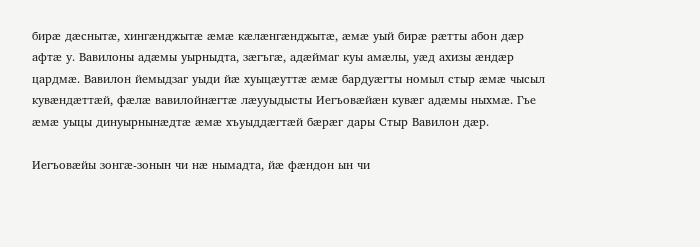бирӕ дӕснытӕ, хингӕнджытӕ ӕмӕ кӕлӕнгӕнджытӕ, ӕмӕ уый бирӕ рӕтты абон дӕр афтӕ у. Вавилоны адӕмы уырныдта, зӕгъгӕ, адӕймаг куы амӕлы, уӕд ахизы ӕндӕр цардмӕ. Вавилон йемыдзаг уыди йӕ хуыцӕуттӕ ӕмӕ бардуӕгты номыл стыр ӕмӕ чысыл кувӕндӕттӕй, фӕлӕ вавилойнӕгтӕ лӕууыдысты Иегъовӕйӕн кувӕг адӕмы ныхмӕ. Гъе ӕмӕ уыцы динуырнынӕдтӕ ӕмӕ хъуыддӕгтӕй бӕрӕг дары Стыр Вавилон дӕр.

Иегъовӕйы зонгӕ-зонын чи нӕ нымадта, йӕ фӕндон ын чи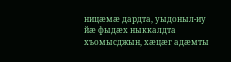ницӕмӕ дардта, уыдоныл-иу йӕ фыдӕх ныккалдта хъомысджын, хӕцӕг адӕмты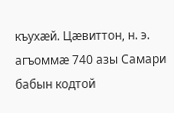къухӕй. Цӕвиттон, н. э. агъоммӕ 740 азы Самари бабын кодтой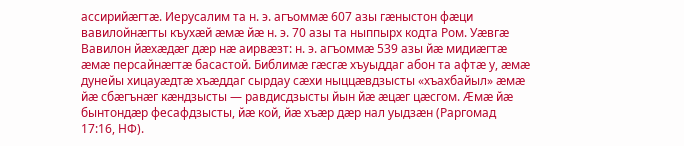ассирийӕгтӕ. Иерусалим та н. э. агъоммӕ 607 азы гӕныстон фӕци вавилойнӕгты къухӕй ӕмӕ йӕ н. э. 70 азы та ныппырх кодта Ром. Уӕвгӕ Вавилон йӕхӕдӕг дӕр нӕ аирвӕзт: н. э. агъоммӕ 539 азы йӕ мидиӕгтӕ ӕмӕ персайнӕгтӕ басастой. Библимӕ гӕсгӕ хъуыддаг абон та афтӕ у, ӕмӕ дунейы хицауӕдтӕ хъӕддаг сырдау сӕхи ныццӕвдзысты «хъахбайыл» ӕмӕ йӕ сбӕгънӕг кӕндзысты — равдисдзысты йын йӕ ӕцӕг цӕсгом. Ӕмӕ йӕ бынтондӕр фесафдзысты, йӕ кой, йӕ хъӕр дӕр нал уыдзӕн (Раргомад 17:16, НФ).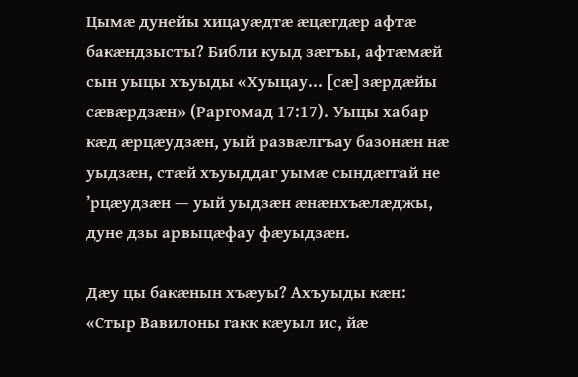Цымӕ дунейы хицауӕдтӕ ӕцӕгдӕр афтӕ бакӕндзысты? Библи куыд зӕгъы, афтӕмӕй сын уыцы хъуыды «Хуыцау... [сӕ] зӕрдӕйы сӕвӕрдзӕн» (Раргомад 17:17). Уыцы хабар кӕд ӕрцӕудзӕн, уый развӕлгъау базонӕн нӕ уыдзӕн, стӕй хъуыддаг уымӕ сындӕггай не ’рцӕудзӕн — уый уыдзӕн ӕнӕнхъӕлӕджы, дуне дзы арвыцӕфау фӕуыдзӕн.

Дӕу цы бакӕнын хъӕуы? Ахъуыды кӕн: «Стыр Вавилоны гакк кӕуыл ис, йӕ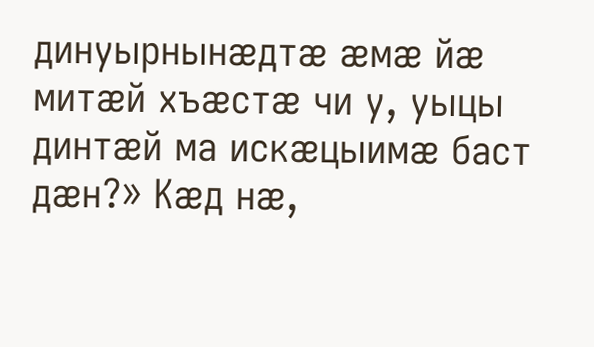динуырнынӕдтӕ ӕмӕ йӕ митӕй хъӕстӕ чи у, уыцы динтӕй ма искӕцыимӕ баст дӕн?» Кӕд нӕ,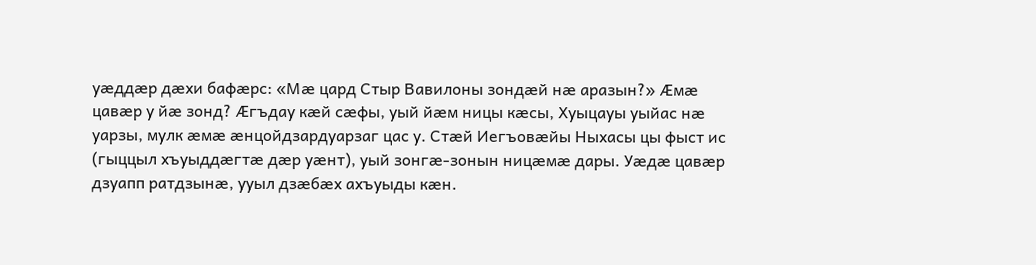уӕддӕр дӕхи бафӕрс: «Мӕ цард Стыр Вавилоны зондӕй нӕ аразын?» Ӕмӕ цавӕр у йӕ зонд? Ӕгъдау кӕй сӕфы, уый йӕм ницы кӕсы, Хуыцауы уыйас нӕ уарзы, мулк ӕмӕ ӕнцойдзардуарзаг цас у. Стӕй Иегъовӕйы Ныхасы цы фыст ис (гыццыл хъуыддӕгтӕ дӕр уӕнт), уый зонгӕ-зонын ницӕмӕ дары. Уӕдӕ цавӕр дзуапп ратдзынӕ, ууыл дзӕбӕх ахъуыды кӕн.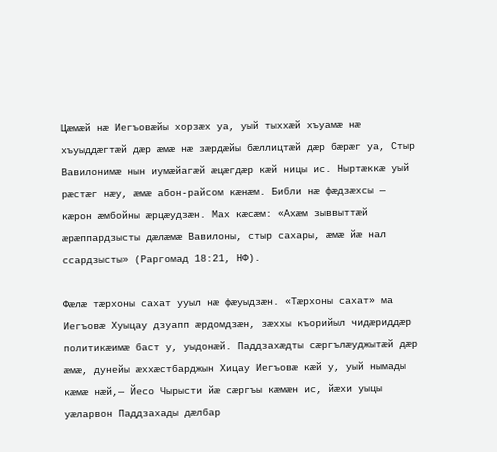Цӕмӕй нӕ Иегъовӕйы хорзӕх уа, уый тыххӕй хъуамӕ нӕ хъуыддӕгтӕй дӕр ӕмӕ нӕ зӕрдӕйы бӕллицтӕй дӕр бӕрӕг уа, Стыр Вавилонимӕ нын иумӕйагӕй ӕцӕгдӕр кӕй ницы ис. Ныртӕккӕ уый рӕстӕг нӕу, ӕмӕ абон-райсом кӕнӕм. Библи нӕ фӕдзӕхсы — кӕрон ӕмбойны ӕрцӕудзӕн. Мах кӕсӕм: «Ахӕм зыввыттӕй ӕрӕппардзысты дӕлӕмӕ Вавилоны, стыр сахары, ӕмӕ йӕ нал ссардзысты» (Раргомад 18:21, НФ).

Фӕлӕ тӕрхоны сахат ууыл нӕ фӕуыдзӕн. «Тӕрхоны сахат» ма Иегъовӕ Хуыцау дзуапп ӕрдомдзӕн, зӕххы къорийыл чидӕриддӕр политикӕимӕ баст у, уыдонӕй. Паддзахӕдты сӕргълӕуджытӕй дӕр ӕмӕ, дунейы ӕххӕстбарджын Хицау Иегъовӕ кӕй у, уый нымады кӕмӕ нӕй,— Йесо Чырысти йӕ сӕргъы кӕмӕн ис, йӕхи уыцы уӕларвон Паддзахады дӕлбар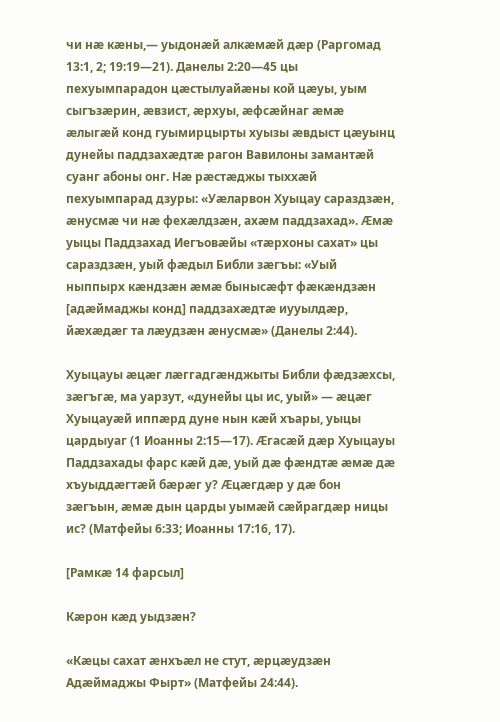чи нӕ кӕны,— уыдонӕй алкӕмӕй дӕр (Раргомад 13:1, 2; 19:19—21). Данелы 2:20—45 цы пехуымпарадон цӕстылуайӕны кой цӕуы, уым сыгъзӕрин, ӕвзист, ӕрхуы, ӕфсӕйнаг ӕмӕ ӕлыгӕй конд гуымирцырты хуызы ӕвдыст цӕуынц дунейы паддзахӕдтӕ рагон Вавилоны замантӕй суанг абоны онг. Нӕ рӕстӕджы тыххӕй пехуымпарад дзуры: «Уӕларвон Хуыцау сараздзӕн, ӕнусмӕ чи нӕ фехӕлдзӕн, ахӕм паддзахад». Ӕмӕ уыцы Паддзахад Иегъовӕйы «тӕрхоны сахат» цы сараздзӕн, уый фӕдыл Библи зӕгъы: «Уый ныппырх кӕндзӕн ӕмӕ бынысӕфт фӕкӕндзӕн [адӕймаджы конд] паддзахӕдтӕ иууылдӕр, йӕхӕдӕг та лӕудзӕн ӕнусмӕ» (Данелы 2:44).

Хуыцауы ӕцӕг лӕггадгӕнджыты Библи фӕдзӕхсы, зӕгъгӕ, ма уарзут, «дунейы цы ис, уый» — ӕцӕг Хуыцауӕй иппӕрд дуне нын кӕй хъары, уыцы цардыуаг (1 Иоанны 2:15—17). Ӕгасӕй дӕр Хуыцауы Паддзахады фарс кӕй дӕ, уый дӕ фӕндтӕ ӕмӕ дӕ хъуыддӕгтӕй бӕрӕг у? Ӕцӕгдӕр у дӕ бон зӕгъын, ӕмӕ дын царды уымӕй сӕйрагдӕр ницы ис? (Матфейы 6:33; Иоанны 17:16, 17).

[Рамкӕ 14 фарсыл]

Кӕрон кӕд уыдзӕн?

«Кӕцы сахат ӕнхъӕл не стут, ӕрцӕудзӕн Адӕймаджы Фырт» (Матфейы 24:44).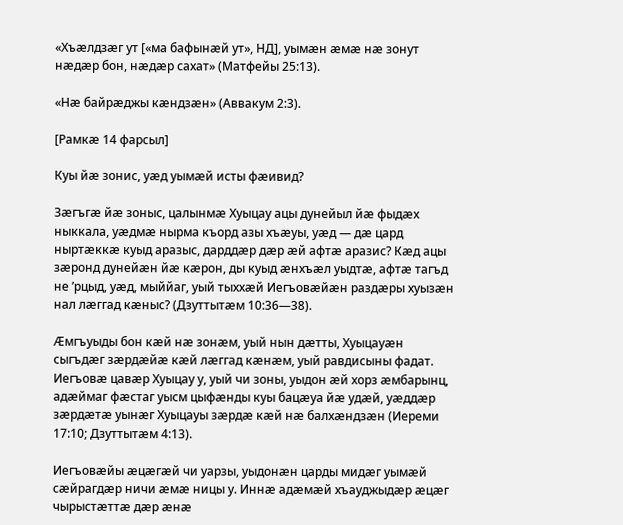«Хъӕлдзӕг ут [«ма бафынӕй ут», НД], уымӕн ӕмӕ нӕ зонут нӕдӕр бон, нӕдӕр сахат» (Матфейы 25:13).

«Нӕ байрӕджы кӕндзӕн» (Аввакум 2:3).

[Рамкӕ 14 фарсыл]

Куы йӕ зонис, уӕд уымӕй исты фӕивид?

Зӕгъгӕ йӕ зоныс, цалынмӕ Хуыцау ацы дунейыл йӕ фыдӕх ныккала, уӕдмӕ нырма къорд азы хъӕуы, уӕд — дӕ цард ныртӕккӕ куыд аразыс, дарддӕр дӕр ӕй афтӕ аразис? Кӕд ацы зӕронд дунейӕн йӕ кӕрон, ды куыд ӕнхъӕл уыдтӕ, афтӕ тагъд не ’рцыд, уӕд, мыййаг, уый тыххӕй Иегъовӕйӕн раздӕры хуызӕн нал лӕггад кӕныс? (Дзуттытӕм 10:36—38).

Ӕмгъуыды бон кӕй нӕ зонӕм, уый нын дӕтты, Хуыцауӕн сыгъдӕг зӕрдӕйӕ кӕй лӕггад кӕнӕм, уый равдисыны фадат. Иегъовӕ цавӕр Хуыцау у, уый чи зоны, уыдон ӕй хорз ӕмбарынц, адӕймаг фӕстаг уысм цыфӕнды куы бацӕуа йӕ удӕй, уӕддӕр зӕрдӕтӕ уынӕг Хуыцауы зӕрдӕ кӕй нӕ балхӕндзӕн (Иереми 17:10; Дзуттытӕм 4:13).

Иегъовӕйы ӕцӕгӕй чи уарзы, уыдонӕн царды мидӕг уымӕй сӕйрагдӕр ничи ӕмӕ ницы у. Иннӕ адӕмӕй хъауджыдӕр ӕцӕг чырыстӕттӕ дӕр ӕнӕ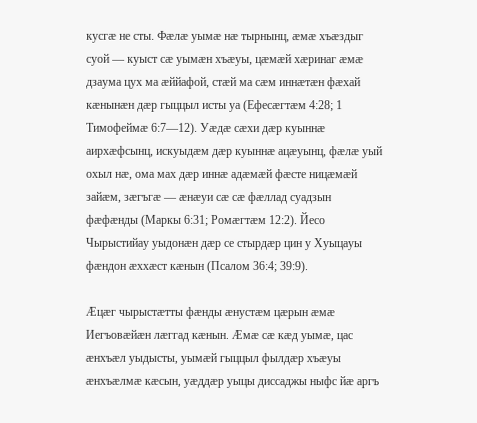кусгӕ не сты. Фӕлӕ уымӕ нӕ тырнынц, ӕмӕ хъӕздыг суой — куыст сӕ уымӕн хъӕуы, цӕмӕй хӕринаг ӕмӕ дзаума цух ма ӕййафой, стӕй ма сӕм иннӕтӕн фӕхай кӕнынӕн дӕр гыццыл исты уа (Ефесӕгтӕм 4:28; 1 Тимофеймӕ 6:7—12). Уӕдӕ сӕхи дӕр куыннӕ аирхӕфсынц, искуыдӕм дӕр куыннӕ ацӕуынц, фӕлӕ уый охыл нӕ, ома мах дӕр иннӕ адӕмӕй фӕсте ницӕмӕй зайӕм, зӕгъгӕ — ӕнӕуи сӕ сӕ фӕллад суадзын фӕфӕнды (Маркы 6:31; Ромӕгтӕм 12:2). Йесо Чырыстийау уыдонӕн дӕр се стырдӕр цин у Хуыцауы фӕндон ӕххӕст кӕнын (Псалом 36:4; 39:9).

Ӕцӕг чырыстӕтты фӕнды ӕнустӕм цӕрын ӕмӕ Иегъовӕйӕн лӕггад кӕнын. Ӕмӕ сӕ кӕд уымӕ, цас ӕнхъӕл уыдысты, уымӕй гыццыл фылдӕр хъӕуы ӕнхъӕлмӕ кӕсын, уӕддӕр уыцы диссаджы ныфс йӕ аргъ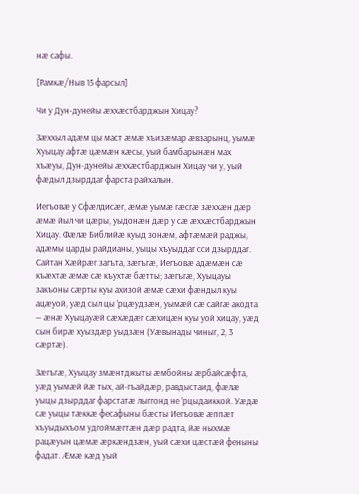нӕ сафы.

[Рамкӕ/Ныв 15 фарсыл]

Чи у Дун-дунейы ӕххӕстбарджын Хицау?

Зӕххыл адӕм цы маст ӕмӕ хъизӕмар ӕвзарынц, уымӕ Хуыцау афтӕ цӕмӕн кӕсы, уый бамбарынӕн мах хъӕуы, Дун-дунейы ӕххӕстбарджын Хицау чи у, уый фӕдыл дзырддаг фарста райхалын.

Иегъовӕ у Сфӕлдисӕг, ӕмӕ уымӕ гӕсгӕ зӕххӕн дӕр ӕмӕ йыл чи цӕры, уыдонӕн дӕр у сӕ ӕххӕстбарджын Хицау. Фӕлӕ Библийӕ куыд зонӕм, афтӕмӕй раджы, адӕмы царды райдианы, уыцы хъуыддаг сси дзырддаг. Сайтан Хӕйрӕг загъта, зӕгъгӕ, Иегъовӕ адӕмӕн сӕ къӕхтӕ ӕмӕ сӕ къухтӕ бӕтты; зӕгъгӕ, Хуыцауы закъоны сӕрты куы ахизой ӕмӕ сӕхи фӕндыл куы ацӕуой, уӕд сыл цы ’рцӕудзӕн, уымӕй сӕ сайгӕ акодта — ӕнӕ Хуыцауӕй сӕхӕдӕг сӕхицӕн куы уой хицау, уӕд сын бирӕ хуыздӕр уыдзӕн (Уӕвынады чиныг, 2, 3 сӕртӕ).

Зӕгъгӕ, Хуыцау змӕнтджыты ӕмбойны ӕрбайсӕфта, уӕд уымӕй йӕ тых, ай-гъайдӕр, равдыстаид, фӕлӕ уыцы дзырддаг фарстатӕ лыггонд не ’рцыдаиккой. Уӕдӕ сӕ уыцы тӕккӕ фесафыны бӕсты Иегъовӕ ӕппӕт хъуыдыхъом удгоймӕгтӕн дӕр радта, йӕ ныхмӕ рацӕуын цӕмӕ ӕркӕндзӕн, уый сӕхи цӕстӕй феныны фадат. Ӕмӕ кӕд уый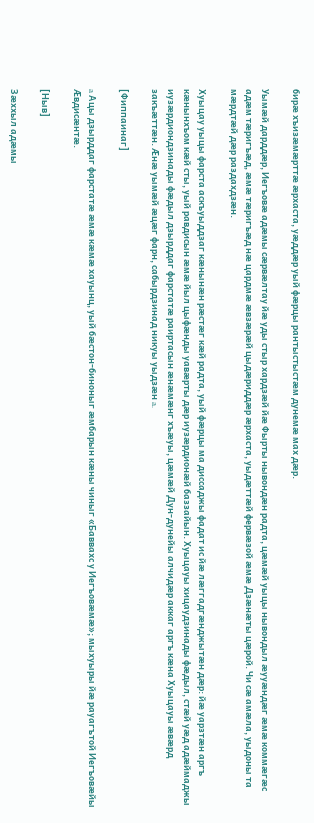бирӕ хъизӕмӕрттӕ ӕрхаста, уӕддӕр уый фӕрцы рантыстыстӕм дунемӕ мах дӕр.

Уымӕй дарддӕр, Иегъовӕ адӕмы сӕрвӕлтау йӕ уды стыр хардзӕй йӕ Фырты нывондӕн радта, цӕмӕй уыцы нывондыл ӕууӕндӕг ӕмӕ коммӕгӕс адӕм тӕригъӕд, ӕмӕ тӕригъӕд нӕ цардмӕ ӕвзӕрӕй цыдӕриддӕр ӕрхаста, уыдӕттӕй фервӕзой ӕмӕ Дзӕнӕты цӕрой. Чи сӕ амӕла, уыдоны та мӕрдтӕй дӕр раздахдзӕн.

Хуыцау уыцы фарста аскъуыддзаг кӕнынӕн рӕстӕг кӕй радта, уый фӕрцы ма диссаджы фадат ис йӕ лӕггадгӕнджытӕн дӕр: йӕ уарзтӕн аргъ кӕнынхъом кӕй сты, уый равдисын ӕмӕ йыл цыфӕнды уавӕрты дӕр иузӕрдионӕй баззайын. Хуыцауы хицаудзинады фӕдыл, стӕй уӕд адӕймаджы иузӕрдиондзинады фӕдыл дзырддаг фарстатӕ раиртасын ӕнӕмӕнг хъӕуы, цӕмӕй Дун-дунейы алчидӕр аккаг аргъ кӕна Хуыцауы ӕвӕрд закъӕттӕн. Ӕнӕ уымӕй ӕцӕг фарн, сабырдзинад никуы уыдзӕн a.

[Фиппаинаг]

a Ацы дзырддаг фарстатӕ ӕмӕ кӕмӕ хауынц, уый бӕстон-биноныг ӕмбарын кӕны чиныг «Баввахс у Иегъовӕмӕ»; мыхуыры йӕ рауагътой Иегъовӕйы Ӕвдисӕнтӕ.

[Ныв]

Зӕххыл адӕмы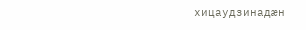хицаудзинадӕн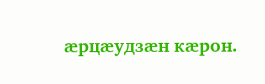ӕрцӕудзӕн кӕрон.